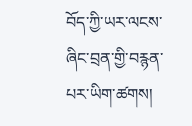བོད་ཀྱི་ཡར་ལངས་ཞིང་བྲན་གྱི་བརྙན་པར་ཡིག་ཚགས།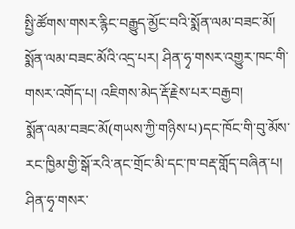སྤྱི་ཚོགས་གསར་རྙིང་བརྒྱུད་མྱོང་བའི་སྨོན་ལམ་བཟང་མོ།
སྨོན་ལམ་བཟང་མོའི་འདྲ་པར། ཤིན་ཧྭ་གསར་འགྱུར་ཁང་གི་གསར་འགོད་པ། འཇིགས་མེད་རྡོ་རྗེས་པར་བརྒྱབ།
སྨོན་ལམ་བཟང་མོ(གཡས་ཀྱི་གཉིས་པ)དང་ཁོང་གི་བུ་མོས་རང་ཁྱིམ་གྱི་སྒོ་རའི་ནང་གྲོང་མི་དང་ཁ་བརྡ་གློད་བཞིན་པ། ཤིན་ཧྭ་གསར་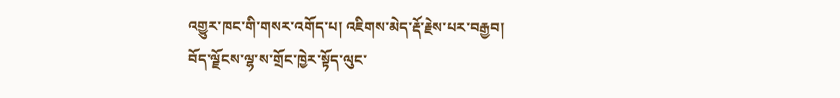འགྱུར་ཁང་གི་གསར་འགོད་པ། འཇིགས་མེད་རྡོ་རྗེས་པར་བརྒྱབ།
བོད་ལྗོངས་ལྷ་ས་གྲོང་ཁྱེར་སྟོད་ལུང་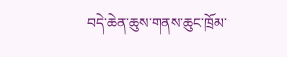བདེ་ཆེན་ཆུས་གནས་ཆུང་ཁྲོམ་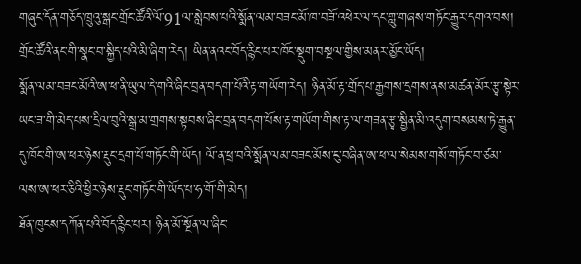གཞུང་དོན་གཅོད་ཁྲུའུ་སྒང་གྲོང་ཚོའི་ལོ་91ལ་སླེབས་པའི་སྨོན་ལམ་བཟང་མོ་ཁ་བཟོ་འཕེར་ལ་དང་གླུ་གཞས་གཏོང་རྒྱུར་དགའ་བས། གྲོང་ཚོའི་ནང་གི་སྣང་བ་སྐྱིད་པའི་མི་ཞིག་རེད། ཡིན་ནའང་བོད་རྙིང་པར་ཁོང་སྡུག་བསྔལ་གྱིས་མནར་མྱོང་ཡོད།
སྨོན་ལམ་བཟང་མོའི་ཨ་ཕ་ནི་ཡུལ་དེ་གའི་ཞིང་བྲན་བདག་པོའི་རྟ་གཡོག་རེད། ཉིན་མོ་རྟ་གྲོད་པ་རྒྱགས་དྲགས་ནས་མཚན་མོར་རྩྭ་སྟེར་ཡང་ཟ་གི་མེད་པས་དྲིལ་བུའི་སྒྲ་མ་གྲགས་སྟབས་ཞིང་བྲན་བདག་པོས་རྟ་གཡོག་གིས་རྟ་ལ་གཟན་རྩྭ་སྦྱིན་མི་འདུག་བསམས་ཏེ་རྒྱུན་དུ་ཁོང་གི་ཨ་ཕར་ཉེས་རྡུང་དྲག་པོ་གཏོང་གི་ཡོད། ལོ་ན་ཕྲ་བའི་སྨོན་ལམ་བཟང་མོས་ངུ་བཞིན་ཨ་ཕ་ལ་སེམས་གསོ་གཏོང་བ་ཙམ་ལས་ཨ་ཕར་ཅིའི་ཕྱིར་ཉེས་རྡུང་གཏོང་གི་ཡོད་པ་ཧ་གོ་གི་མེད།
ཐོན་ཁུངས་དཀོན་པའི་བོད་རྙིང་པར། ཉིན་མོ་སྔོན་ལ་ཞིང་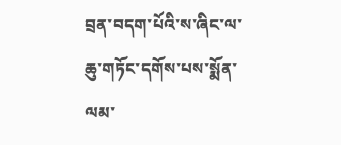བྲན་བདག་པོའི་ས་ཞིང་ལ་ཆུ་གཏོང་དགོས་པས་སྨོན་ལམ་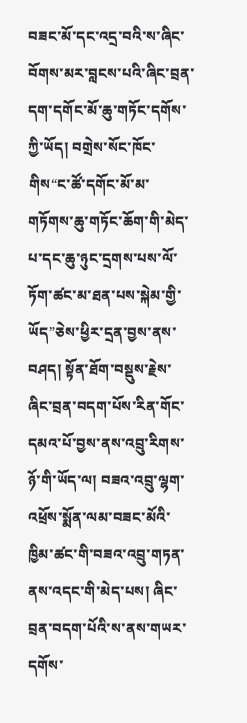བཟང་མོ་དང་འདྲ་བའི་ས་ཞིང་བོགས་མར་བླངས་པའི་ཞིང་བྲན་དག་དགོང་མོ་ཆུ་གཏོང་དགོས་ཀྱི་ཡོད། བགྲེས་སོང་ཁོང་གིས“ང་ཚོ་དགོང་མོ་མ་གཏོགས་ཆུ་གཏོང་ཆོག་གི་མེད་པ་དང་ཆུ་ཉུང་དྲགས་པས་ལོ་ཏོག་ཚང་མ་ཐན་པས་སྐེམ་གྱི་ཡོད”ཅེས་ཕྱིར་དྲན་བྱས་ནས་བཤད། སྟོན་ཐོག་བསྡུས་རྗེས་ཞིང་བྲན་བདག་པོས་རིན་གོང་དམའ་པོ་བྱས་ནས་འབྲུ་རིགས་ཉོ་གི་ཡོད་ལ། བཟའ་འབྲུ་ལྷག་འཕྲོས་སྨོན་ལམ་བཟང་མོའི་ཁྱིམ་ཚང་གི་བཟའ་འབྲུ་གཏན་ནས་འདང་གི་མེད་པས། ཞིང་བྲན་བདག་པོའི་ས་ནས་གཡར་དགོས་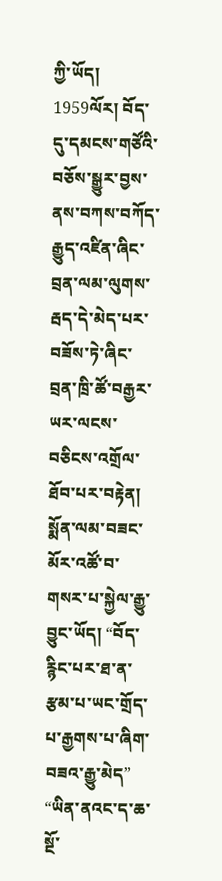ཀྱི་ཡོད།
1959ལོར། བོད་དུ་དམངས་གཙོའི་བཅོས་སྒྱུར་བྱས་ནས་བཀས་བཀོད་རྒྱུད་འཛིན་ཞིང་བྲན་ལམ་ལུགས་རྦད་དེ་མེད་པར་བཟོས་ཏེ་ཞིང་བྲན་ཁྲི་ཚོ་བརྒྱར་ཡར་ལངས་བཅིངས་འགྲོལ་ཐོབ་པར་བརྟེན། སྨོན་ལམ་བཟང་མོར་འཚོ་བ་གསར་པ་སྐྱེལ་རྒྱུ་བྱུང་ཡོད། “བོད་རྙིང་པར་ཐ་ན་རྩམ་པ་ཡང་གྲོད་པ་རྒྱགས་པ་ཞིག་བཟའ་རྒྱུ་མེད” “ཡིན་ནའང་ད་ཆ་སྔོ་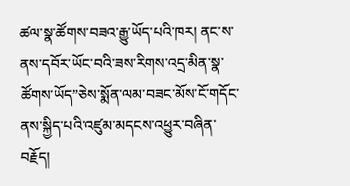ཚལ་སྣ་ཚོགས་བཟའ་རྒྱུ་ཡོད་པའི་ཁར། ནང་ས་ནས་དབོར་ཡོང་བའི་ཟས་རིགས་འདྲ་མིན་སྣ་ཚོགས་ཡོད”ཅེས་སྨོན་ལམ་བཟང་མོས་ངོ་གདོང་ནས་སྐྱིད་པའི་འཛུམ་མདངས་འཕྱུར་བཞིན་བརྗོད།